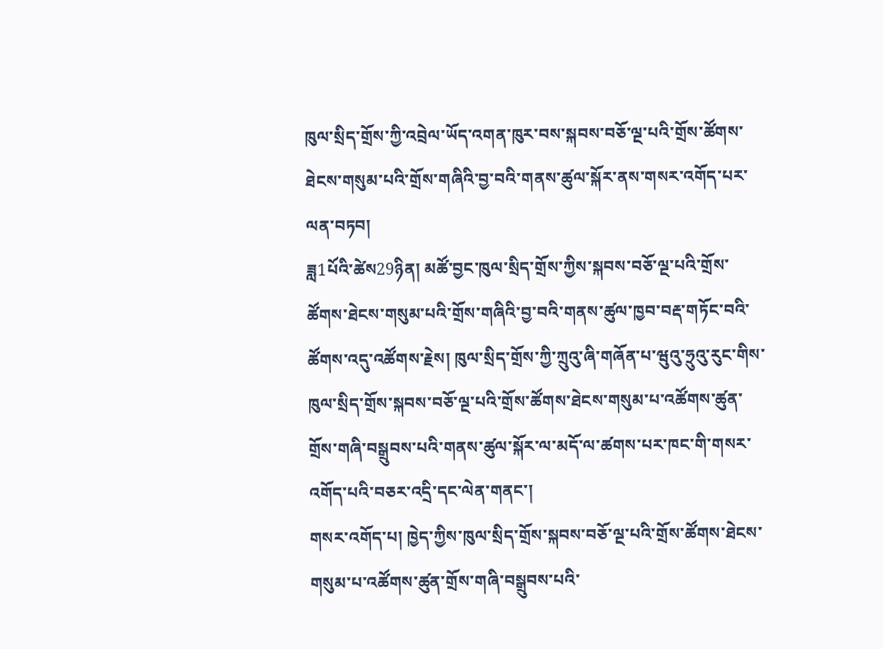ཁུལ་སྲིད་གྲོས་ཀྱི་འབྲེལ་ཡོད་འགན་ཁུར་བས་སྐབས་བཅོ་ལྔ་པའི་གྲོས་ཚོགས་ཐེངས་གསུམ་པའི་གྲོས་གཞིའི་བྱ་བའི་གནས་ཚུལ་སྐོར་ནས་གསར་འགོད་པར་ལན་བཏབ།
ཟླ1པོའི་ཚེས29ཉིན། མཚོ་བྱང་ཁུལ་སྲིད་གྲོས་ཀྱིས་སྐབས་བཅོ་ལྔ་པའི་གྲོས་ཚོགས་ཐེངས་གསུམ་པའི་གྲོས་གཞིའི་བྱ་བའི་གནས་ཚུལ་ཁྱབ་བརྡ་གཏོང་བའི་ཚོགས་འདུ་འཚོགས་རྗེས། ཁུལ་སྲིད་གྲོས་ཀྱི་ཀྲུའུ་ཞི་གཞོན་པ་ཝུའུ་ཧྲུའུ་རུང་གིས་ཁུལ་སྲིད་གྲོས་སྐབས་བཅོ་ལྔ་པའི་གྲོས་ཚོགས་ཐེངས་གསུམ་པ་འཚོགས་ཚུན་གྲོས་གཞི་བསྒྲུབས་པའི་གནས་ཚུལ་སྐོར་ལ་མདོ་ལ་ཚགས་པར་ཁང་གི་གསར་འགོད་པའི་བཅར་འདྲི་དང་ལེན་གནང་།
གསར་འགོད་པ། ཁྱེད་ཀྱིས་ཁུལ་སྲིད་གྲོས་སྐབས་བཅོ་ལྔ་པའི་གྲོས་ཚོགས་ཐེངས་གསུམ་པ་འཚོགས་ཚུན་གྲོས་གཞི་བསྒྲུབས་པའི་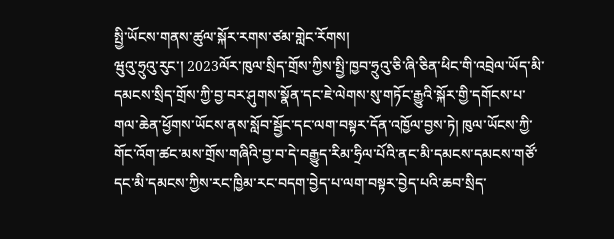སྤྱི་ཡོངས་གནས་ཚུལ་སྐོར་རགས་ཙམ་གླེང་རོགས།
ཝུའུ་ཧྲུའུ་རུང་། 2023ལོར་ཁུལ་སྲིད་གྲོས་ཀྱིས་སྤྱི་ཁྱབ་ཧྲུའུ་ཅི་ཞི་ཅིན་ཕིང་གི་འབྲེལ་ཡོད་མི་དམངས་སྲིད་གྲོས་ཀྱི་བྱ་བར་ཤུགས་སྣོན་དང་ཇེ་ལེགས་སུ་གཏོང་རྒྱུའི་སྐོར་གྱི་དགོངས་པ་གལ་ཆེན་ཕྱོགས་ཡོངས་ནས་སློབ་སྦྱོང་དང་ལག་བསྟར་དོན་འཁྱོལ་བྱས་ཏེ། ཁུལ་ཡོངས་ཀྱི་གོང་འོག་ཚང་མས་གྲོས་གཞིའི་བྱ་བ་དེ་བརྒྱུད་རིམ་ཧྲིལ་པོའི་ནང་མི་དམངས་དམངས་གཙོ་དང་མི་དམངས་ཀྱིས་རང་ཁྱིམ་རང་བདག་བྱེད་པ་ལག་བསྟར་བྱེད་པའི་ཆབ་སྲིད་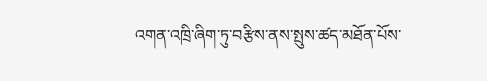འགན་འཁྲི་ཞིག་ཏུ་བརྩིས་ནས་སྤུས་ཚད་མཐོན་པོས་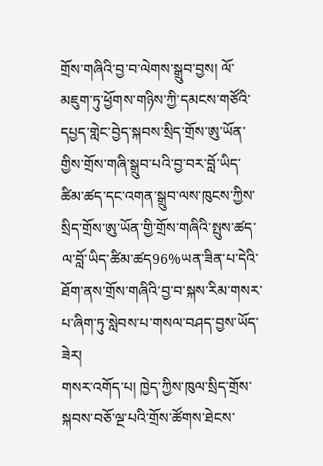གྲོས་གཞིའི་བྱ་བ་ལེགས་སྒྲུབ་བྱས། ལོ་མཇུག་ཏུ་ཕྱོགས་གཉིས་ཀྱི་དམངས་གཙོའི་དཔྱད་གླེང་བྱེད་སྐབས་སྲིད་གྲོས་ཨུ་ཡོན་གྱིས་གྲོས་གཞི་སྒྲུབ་པའི་བྱ་བར་བློ་ཡིད་ཚིམ་ཚད་དང་འགན་སྒྲུབ་ལས་ཁུངས་ཀྱིས་སྲིད་གྲོས་ཨུ་ཡོན་གྱི་གྲོས་གཞིའི་སྤུས་ཚད་ལ་བློ་ཡིད་ཚིམ་ཚད96%ཡན་ཟིན་པ་དེའི་ཐོག་ནས་གྲོས་གཞིའི་བྱ་བ་སྐས་རིམ་གསར་པ་ཞིག་ཏུ་སླེབས་པ་གསལ་བཤད་བྱས་ཡོད་ཟེར།
གསར་འགོད་པ། ཁྱེད་ཀྱིས་ཁུལ་སྲིད་གྲོས་སྐབས་བཅོ་ལྔ་པའི་གྲོས་ཚོགས་ཐེངས་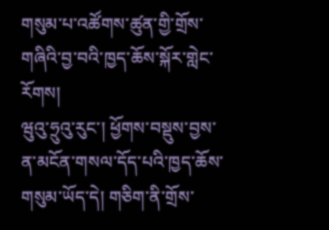གསུམ་པ་འཚོགས་ཚུན་གྱི་གྲོས་གཞིའི་བྱ་བའི་ཁྱད་ཆོས་སྐོར་གླེང་རོགས།
ཝུའུ་ཧྲུའུ་རུང་། ཕྱོགས་བསྡུས་བྱས་ན་མངོན་གསལ་དོད་པའི་ཁྱད་ཆོས་གསུམ་ཡོད་དེ། གཅིག་ནི་གྲོས་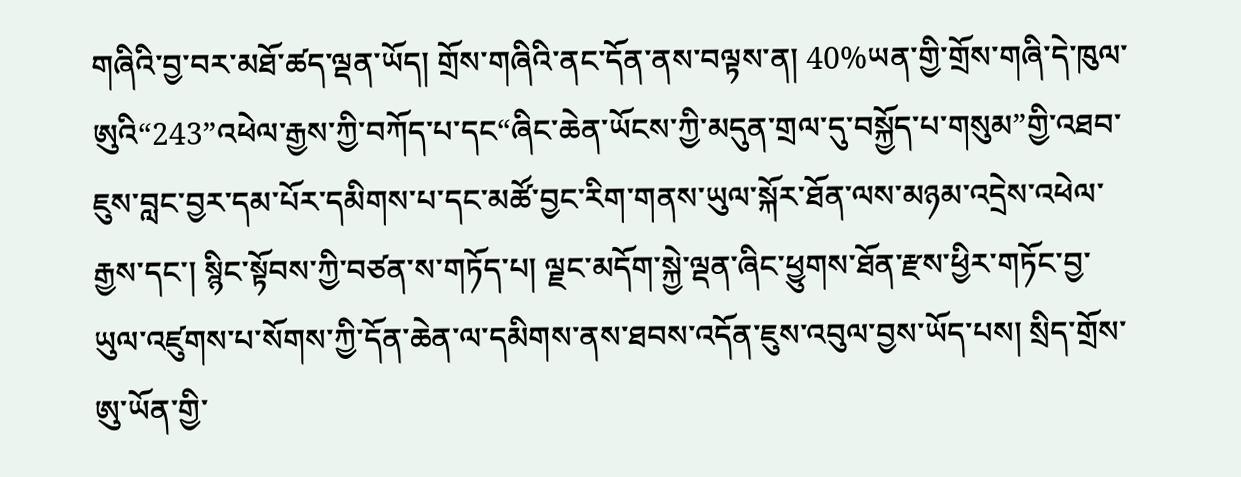གཞིའི་བྱ་བར་མཐོ་ཚད་ལྡན་ཡོད། གྲོས་གཞིའི་ནང་དོན་ནས་བལྟས་ན། 40%ཡན་གྱི་གྲོས་གཞི་དེ་ཁུལ་ཨུའི“243”འཕེལ་རྒྱས་ཀྱི་བཀོད་པ་དང“ཞིང་ཆེན་ཡོངས་ཀྱི་མདུན་གྲལ་དུ་བསྐྱོད་པ་གསུམ”གྱི་འཐབ་ཇུས་བླང་བྱར་དམ་པོར་དམིགས་པ་དང་མཚོ་བྱང་རིག་གནས་ཡུལ་སྐོར་ཐོན་ལས་མཉམ་འདྲེས་འཕེལ་རྒྱས་དང་། སྙིང་སྟོབས་ཀྱི་བཙན་ས་གཏོད་པ། ལྗང་མདོག་སྐྱེ་ལྡན་ཞིང་ཕྱུགས་ཐོན་རྫས་ཕྱིར་གཏོང་བྱ་ཡུལ་འཛུགས་པ་སོགས་ཀྱི་དོན་ཆེན་ལ་དམིགས་ནས་ཐབས་འདོན་ཇུས་འབུལ་བྱས་ཡོད་པས། སྲིད་གྲོས་ཨུ་ཡོན་གྱི་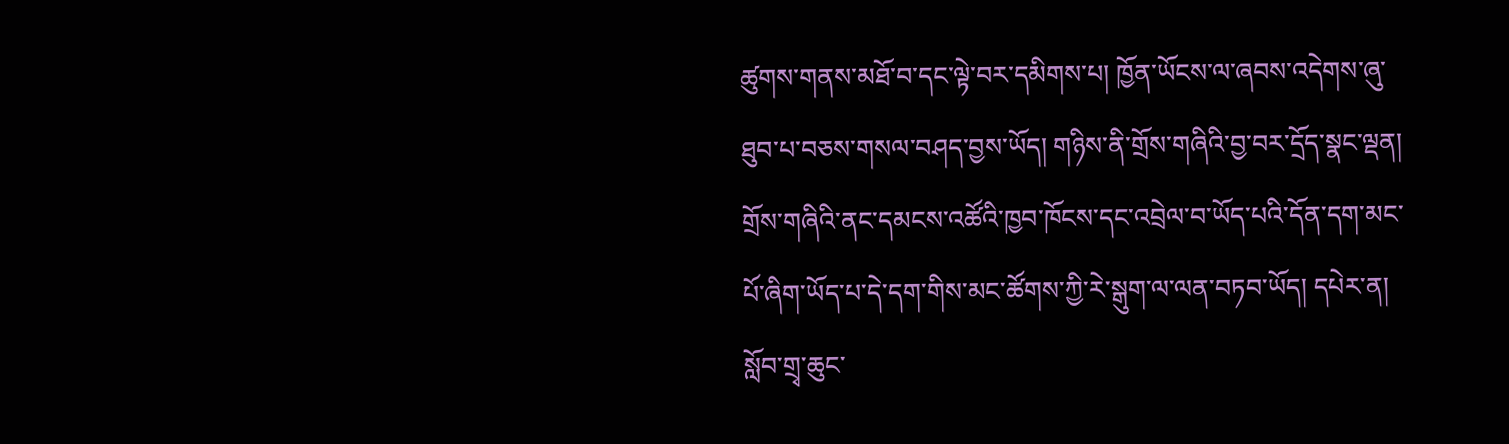ཚུགས་གནས་མཐོ་བ་དང་ལྟེ་བར་དམིགས་པ། ཁྱོན་ཡོངས་ལ་ཞབས་འདེགས་ཞུ་ཐུབ་པ་བཅས་གསལ་བཤད་བྱས་ཡོད། གཉིས་ནི་གྲོས་གཞིའི་བྱ་བར་དྲོད་སྣང་ལྡན། གྲོས་གཞིའི་ནང་དམངས་འཚོའི་ཁྱབ་ཁོངས་དང་འབྲེལ་བ་ཡོད་པའི་དོན་དག་མང་པོ་ཞིག་ཡོད་པ་དེ་དག་གིས་མང་ཚོགས་ཀྱི་རེ་སྒུག་ལ་ལན་བཏབ་ཡོད། དཔེར་ན། སློབ་གྲྭ་ཆུང་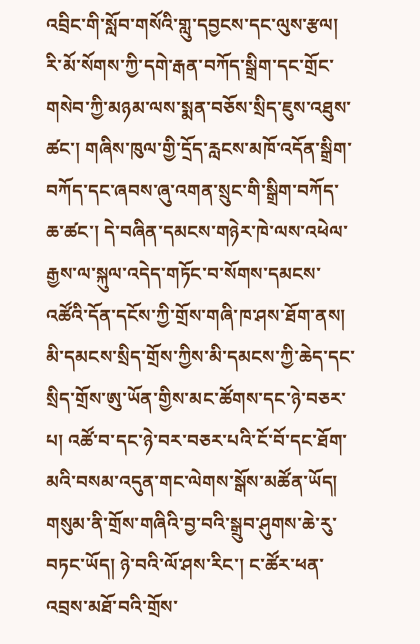འབྲིང་གི་སློབ་གསོའི་གླུ་དབྱངས་དང་ལུས་རྩལ། རི་མོ་སོགས་ཀྱི་དགེ་རྒན་བཀོད་སྒྲིག་དང་གྲོང་གསེབ་ཀྱི་མཉམ་ལས་སྨན་བཅོས་སྲིད་ཇུས་འཐུས་ཚང་། གཞིས་ཁུལ་གྱི་དྲོད་རླངས་མཁོ་འདོན་སྒྲིག་བཀོད་དང་ཞབས་ཞུ་འགན་སྲུང་གི་སྒྲིག་བཀོད་ཆ་ཚང་། དེ་བཞིན་དམངས་གཉེར་ཁེ་ལས་འཕེལ་རྒྱས་ལ་སྐུལ་འདེད་གཏོང་བ་སོགས་དམངས་འཚོའི་དོན་དངོས་ཀྱི་གྲོས་གཞི་ཁ་ཤས་ཐོག་ནས། མི་དམངས་སྲིད་གྲོས་ཀྱིས་མི་དམངས་ཀྱི་ཆེད་དང་སྲིད་གྲོས་ཨུ་ཡོན་གྱིས་མང་ཚོགས་དང་ཉེ་བཅར་པ། འཚོ་བ་དང་ཉེ་བར་བཅར་པའི་ངོ་བོ་དང་ཐོག་མའི་བསམ་འདུན་གང་ལེགས་སྒོས་མཚོན་ཡོད། གསུམ་ནི་གྲོས་གཞིའི་བྱ་བའི་སྒྲུབ་ཤུགས་ཆེ་རུ་བཏང་ཡོད། ཉེ་བའི་ལོ་ཤས་རིང་། ང་ཚོར་ཕན་འབྲས་མཐོ་བའི་གྲོས་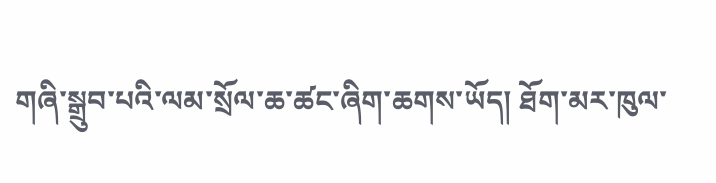གཞི་སྒྲུབ་པའི་ལམ་སྲོལ་ཆ་ཚང་ཞིག་ཆགས་ཡོད། ཐོག་མར་ཁུལ་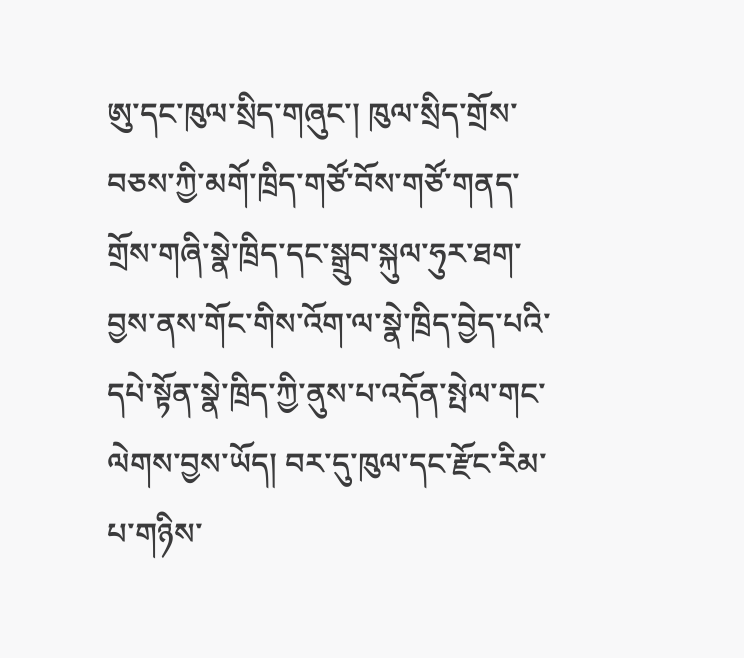ཨུ་དང་ཁུལ་སྲིད་གཞུང་། ཁུལ་སྲིད་གྲོས་བཅས་ཀྱི་མགོ་ཁྲིད་གཙོ་བོས་གཙོ་གནད་གྲོས་གཞི་སྣེ་ཁྲིད་དང་སྒྲུབ་སྐུལ་ཧུར་ཐག་བྱས་ནས་གོང་གིས་འོག་ལ་སྣེ་ཁྲིད་བྱེད་པའི་དཔེ་སྟོན་སྣེ་ཁྲིད་ཀྱི་ནུས་པ་འདོན་སྤེལ་གང་ལེགས་བྱས་ཡོད། བར་དུ་ཁུལ་དང་རྫོང་རིམ་པ་གཉིས་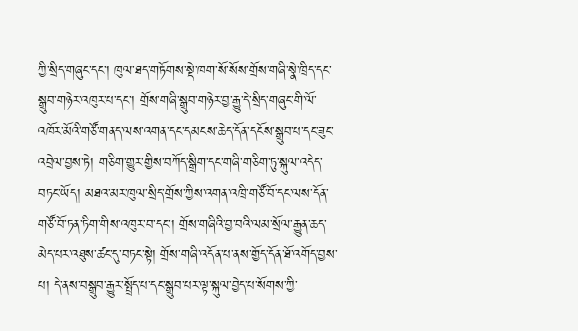ཀྱི་སྲིད་གཞུང་དང་། ཁུལ་ཐད་གཏོགས་སྡེ་ཁག་སོ་སོས་གྲོས་གཞི་སྣེ་ཁྲིད་དང་སྒྲུབ་གཉེར་འཁུར་པ་དང་། གྲོས་གཞི་སྒྲུབ་གཉེར་བྱ་རྒྱུ་དེ་སྲིད་གཞུང་གི་ལོ་འཁོར་མོའི་གཙོ་གནད་ལས་འགན་དང་དམངས་ཆེད་དོན་དངོས་སྒྲུབ་པ་དང་ཟུང་འབྲེལ་བྱས་ཏེ། གཅིག་གྱུར་གྱིས་བཀོད་སྒྲིག་དང་གཞི་གཅིག་ཏུ་སྐུལ་འདེད་བཏང་ཡོད། མཐའ་མར་ཁུལ་སྲིད་གྲོས་ཀྱིས་འགན་འཁྲི་གཙོ་བོ་དང་ལས་དོན་གཙོ་བོ་ཏན་ཏིག་གིས་འཁུར་བ་དང་། གྲོས་གཞིའི་བྱ་བའི་ལམ་སྲོལ་རྒྱུན་ཆད་མེད་པར་འཐུས་ཚང་དུ་བཏང་སྟེ། གྲོས་གཞི་འདོན་པ་ནས་གྱོད་དོན་ཐོ་འགོད་བྱས་པ། དེ་ནས་བསྒྲུབ་རྒྱུར་སྤྲོད་པ་དང་སྒྲུབ་པར་ལྟ་སྐུལ་བྱེད་པ་སོགས་ཀྱི་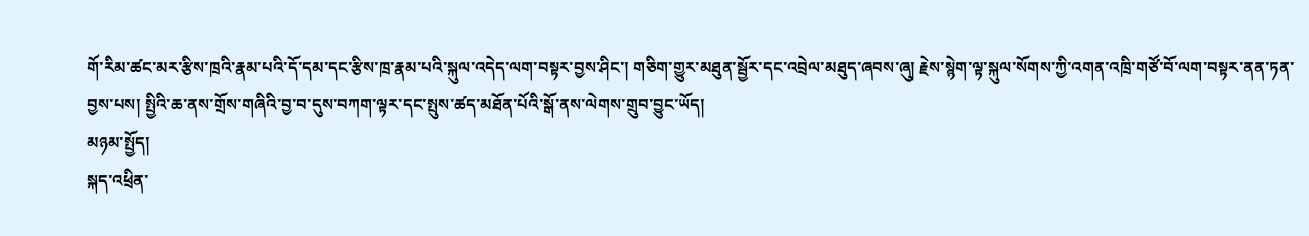གོ་རིམ་ཚང་མར་རྩིས་ཁྲའི་རྣམ་པའི་དོ་དམ་དང་རྩིས་ཁྲ་རྣམ་པའི་སྐུལ་འདེད་ལག་བསྟར་བྱས་ཤིང་། གཅིག་གྱུར་མཐུན་སྦྱོར་དང་འབྲེལ་མཐུད་ཞབས་ཞུ། རྗེས་སྙེག་ལྟ་སྐུལ་སོགས་ཀྱི་འགན་འཁྲི་གཙོ་བོ་ལག་བསྟར་ནན་ཏན་བྱས་པས། སྤྱིའི་ཆ་ནས་གྲོས་གཞིའི་བྱ་བ་དུས་བཀག་ལྟར་དང་སྤུས་ཚད་མཐོན་པོའི་སྒོ་ནས་ལེགས་གྲུབ་བྱུང་ཡོད།
མཉམ་སྤྱོད།
སྐད་འཕྲིན་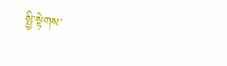སྤྱི་སྟེགས་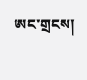ཨང་གྲངས།